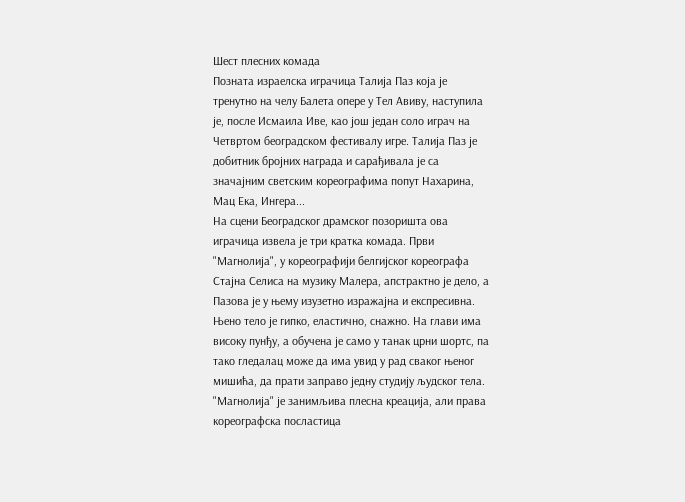Шест плесних комада
Позната израелска играчица Талија Паз која је тренутно на челу Балета опере у Тел Авиву, наступила је, после Исмаила Иве, као још један соло играч на Четвртом београдском фестивалу игре. Талија Паз је добитник бројних награда и сарађивала је са значајним светским кореографима попут Нахарина, Мац Ека, Ингера...
На сцени Београдског драмског позоришта ова играчица извела је три кратка комада. Први "Магнолија", у кореографији белгијског кореографа Стајна Селиса на музику Малера, апстрактно је дело, а Пазова је у њему изузетно изражајна и експресивна. Њено тело је гипко, еластично, снажно. На глави има високу пунђу, а обучена је само у танак црни шортс, па тако гледалац може да има увид у рад сваког њеног мишића, да прати заправо једну студију људског тела. "Магнолија" је занимљива плесна креација, али права кореографска посластица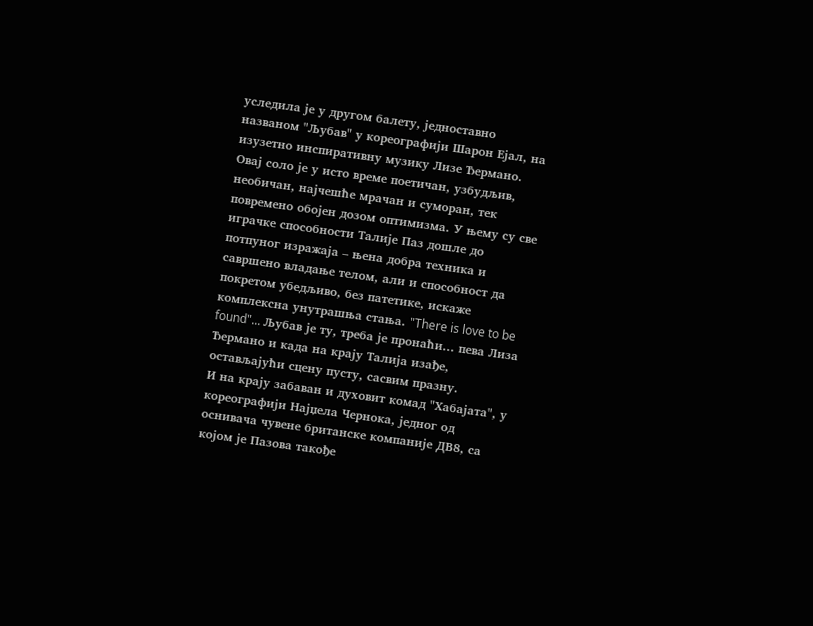уследила је у другом балету, једноставно названом "Љубав" у кореографији Шарон Ејал, на изузетно инспиративну музику Лизе Ђермано. Овај соло је у исто време поетичан, узбудљив, необичан, најчешће мрачан и суморан, тек повремено обојен дозом оптимизма. У њему су све играчке способности Талије Паз дошле до потпуног изражаја – њена добра техника и савршено владање телом, али и способност да покретом убедљиво, без патетике, искаже комплексна унутрашња стања. "There is love to be found"... Љубав је ту, треба је пронаћи... пева Лиза Ђермано и када на крају Талија изађе, остављајући сцену пусту, сасвим празну.
И на крају забаван и духовит комад "Хабајата", у кореографији Најџела Чернока, једног од оснивача чувене британске компаније ДВ8, са којом је Пазова такође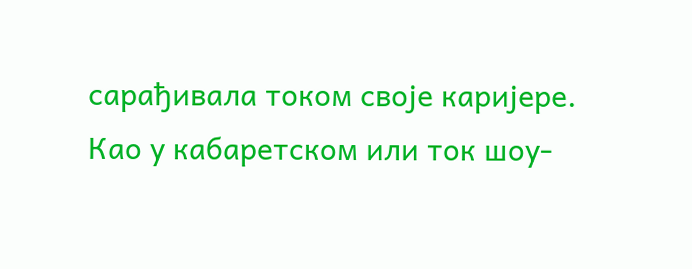сарађивала током своје каријере. Као у кабаретском или ток шоу-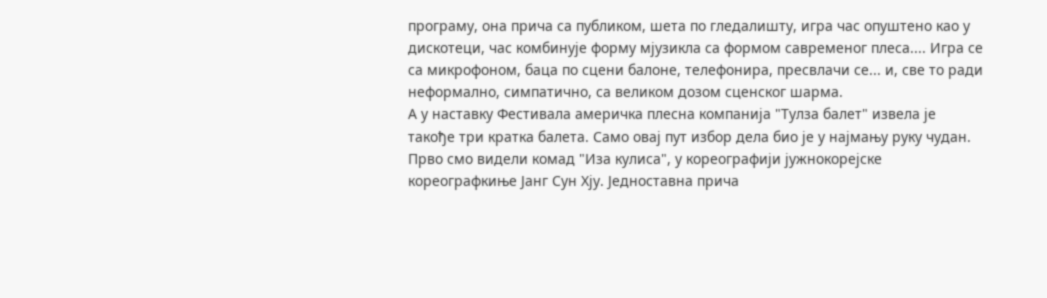програму, она прича са публиком, шета по гледалишту, игра час опуштено као у дискотеци, час комбинује форму мјузикла са формом савременог плеса.... Игра се са микрофоном, баца по сцени балоне, телефонира, пресвлачи се... и, све то ради неформално, симпатично, са великом дозом сценског шарма.
А у наставку Фестивала америчка плесна компанија "Тулза балет" извела је такође три кратка балета. Само овај пут избор дела био је у најмању руку чудан. Прво смо видели комад "Иза кулиса", у кореографији јужнокорејске кореографкиње Јанг Сун Хју. Једноставна прича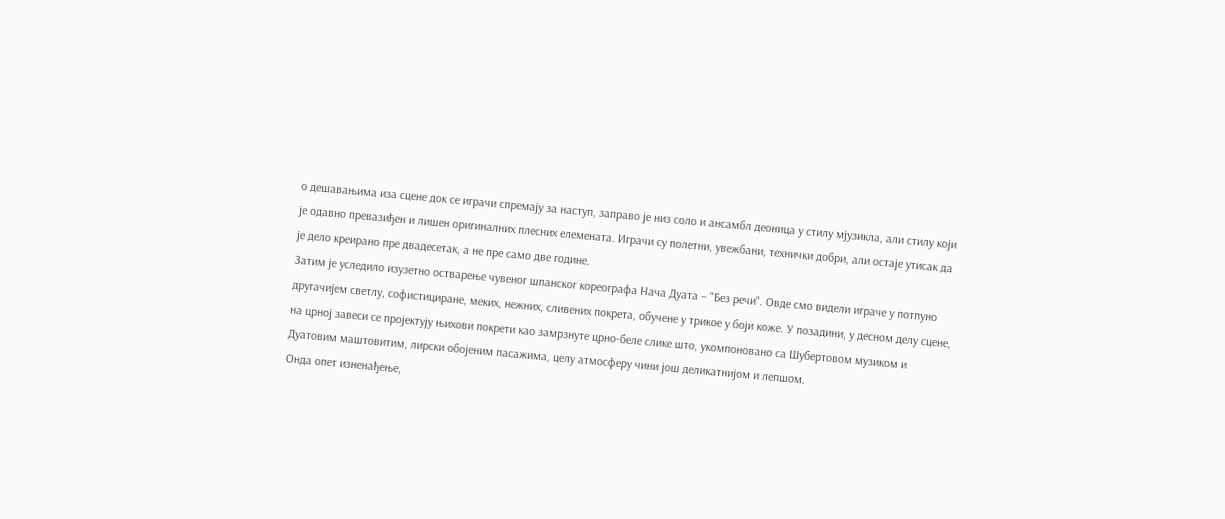о дешавањима иза сцене док се играчи спремају за наступ, заправо је низ соло и ансамбл деоница у стилу мјузикла, али стилу који је одавно превазиђен и лишен оригиналних плесних елемената. Играчи су полетни, увежбани, технички добри, али остаје утисак да је дело креирано пре двадесетак, а не пре само две године.
Затим је уследило изузетно остварење чувеног шпанског кореографа Нача Дуата – "Без речи". Овде смо видели играче у потпуно другачијем светлу, софистициране, меких, нежних, сливених покрета, обучене у трикое у боји коже. У позадини, у десном делу сцене, на црној завеси се пројектују њихови покрети као замрзнуте црно-беле слике што, укомпоновано са Шубертовом музиком и Дуатовим маштовитим, лирски обојеним пасажима, целу атмосферу чини још деликатнијом и лепшом.
Онда опет изненађење,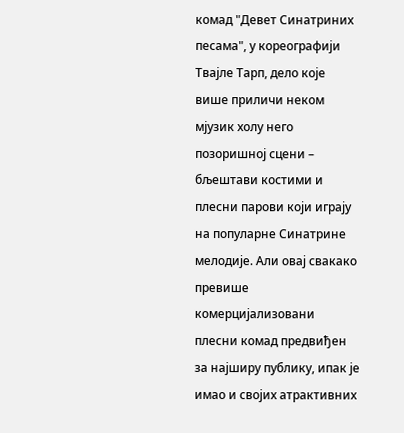комад "Девет Синатриних песама", у кореографији Твајле Тарп, дело које више приличи неком мјузик холу него позоришној сцени – бљештави костими и плесни парови који играју на популарне Синатрине мелодије. Али овај свакако превише комерцијализовани плесни комад предвиђен за најширу публику, ипак је имао и својих атрактивних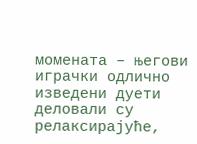момената – његови играчки одлично изведени дуети деловали су релаксирајуће,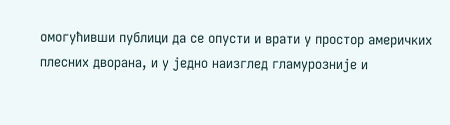омогућивши публици да се опусти и врати у простор америчких плесних дворана, и у једно наизглед гламурозније и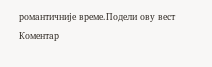романтичније време.Подели ову вест
Комeнтар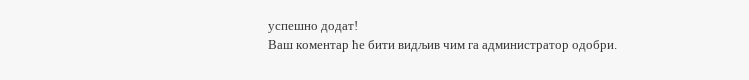успeшно додат!
Ваш комeнтар ћe бити видљив чим га администратор одобри.